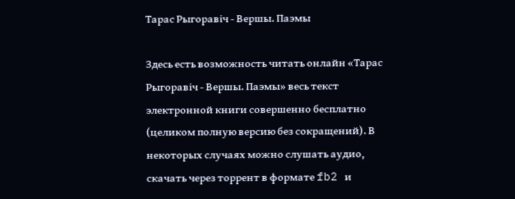Тарас Рыгоравіч - Вершы. Паэмы

Здесь есть возможность читать онлайн «Тарас Рыгоравіч - Вершы. Паэмы» весь текст электронной книги совершенно бесплатно (целиком полную версию без сокращений). В некоторых случаях можно слушать аудио, скачать через торрент в формате fb2 и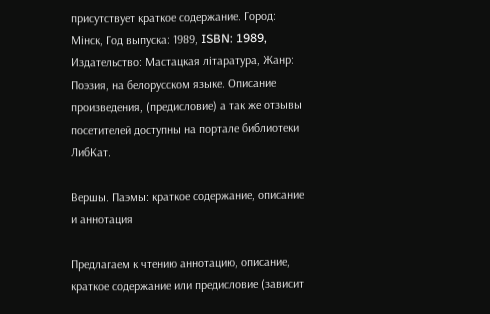присутствует краткое содержание. Город: Мінск, Год выпуска: 1989, ISBN: 1989, Издательство: Мастацкая літаратура, Жанр: Поэзия, на белорусском языке. Описание произведения, (предисловие) а так же отзывы посетителей доступны на портале библиотеки ЛибКат.

Вершы. Паэмы: краткое содержание, описание и аннотация

Предлагаем к чтению аннотацию, описание, краткое содержание или предисловие (зависит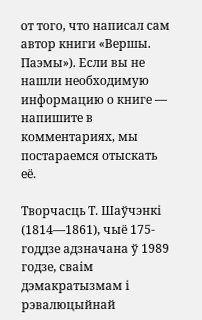от того, что написал сам автор книги «Вершы. Паэмы»). Если вы не нашли необходимую информацию о книге — напишите в комментариях, мы постараемся отыскать её.

Творчасць Т. Шаўчэнкі (1814—1861), чыё 175-годдзе адзначана ў 1989 годзе, сваім дэмакратызмам і рэвалюцыйнай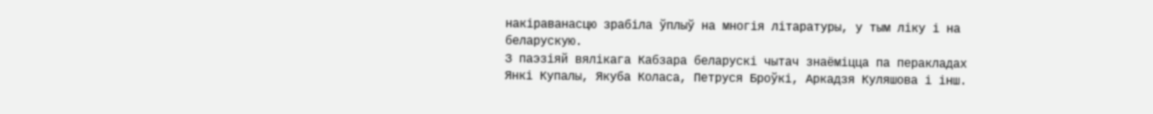накіраванасцю зрабіла ўплыў на многія літаратуры, у тым ліку і на беларускую.
З паэзіяй вялікага Кабзара беларускі чытач знаёміцца па перакладах Янкі Купалы, Якуба Коласа, Петруся Броўкі, Аркадзя Куляшова і інш.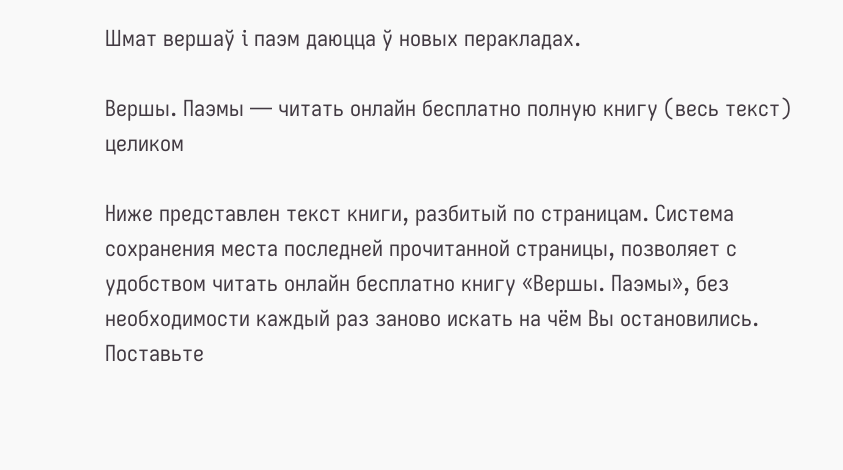Шмат вершаў і паэм даюцца ў новых перакладах.

Вершы. Паэмы — читать онлайн бесплатно полную книгу (весь текст) целиком

Ниже представлен текст книги, разбитый по страницам. Система сохранения места последней прочитанной страницы, позволяет с удобством читать онлайн бесплатно книгу «Вершы. Паэмы», без необходимости каждый раз заново искать на чём Вы остановились. Поставьте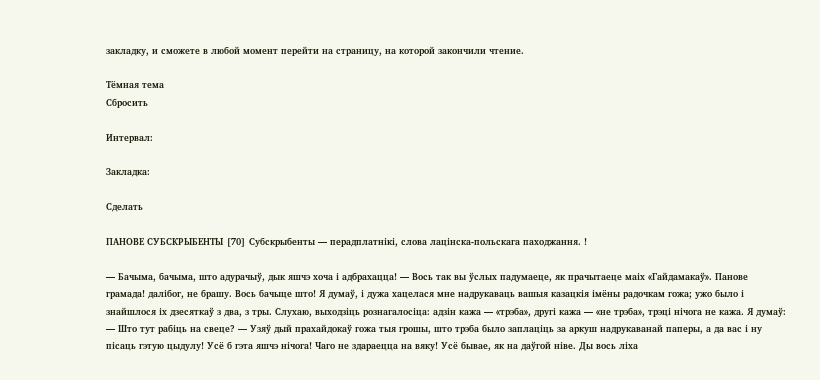закладку, и сможете в любой момент перейти на страницу, на которой закончили чтение.

Тёмная тема
Сбросить

Интервал:

Закладка:

Сделать

ПАНОВЕ СУБСКРЫБЕНТЫ [70] Субскрыбенты — перадплатнікі, слова лацінска-польскага паходжання. !

— Бачыма, бачыма, што адурачыў, дык яшчэ хоча і адбрахацца! — Вось так вы ўслых падумаеце, як прачытаеце маіх «Гайдамакаў». Панове грамада! далібог, не брашу. Вось бачыце што! Я думаў, і дужа хацелася мне надрукаваць вашыя казацкія імёны радочкам гожа; ужо было і знайшлося іх дзесяткаў з два, з тры. Слухаю, выходзіць рознагалосіца: адзін кажа — «трэба», другі кажа — «не трэба», трэці нічога не кажа. Я думаў: — Што тут рабіць на свеце? — Узяў дый прахайдокаў гожа тыя грошы, што трэба было заплаціць за аркуш надрукаванай паперы, а да вас і ну пісаць гэтую цыдулу! Усё б гэта яшчэ нічога! Чаго не здараецца на вяку! Усё бывае, як на даўгой ніве. Ды вось ліха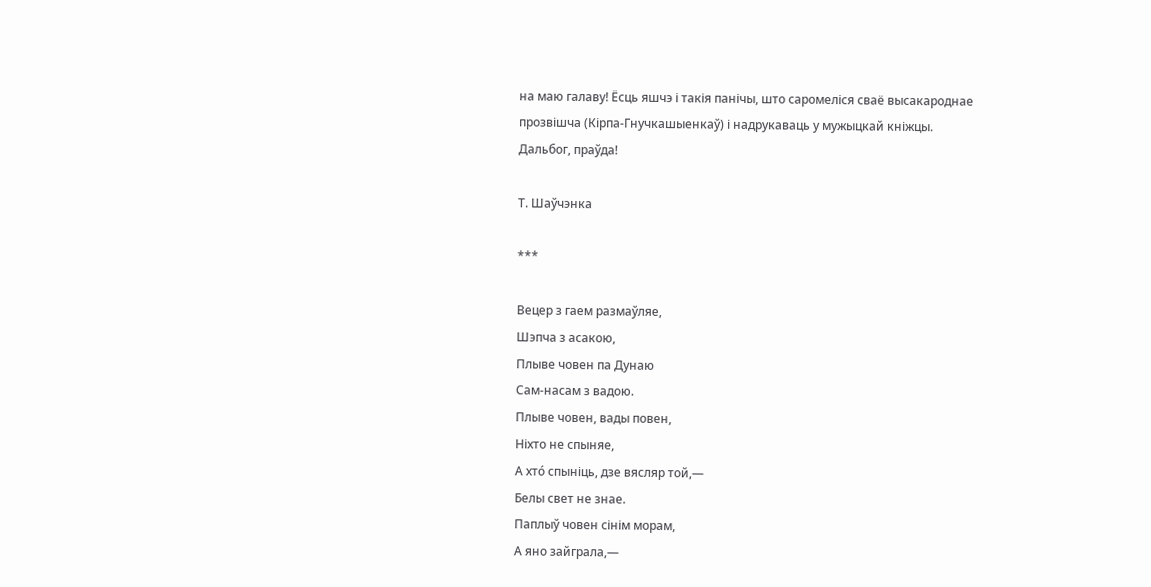на маю галаву! Ёсць яшчэ і такія панічы, што саромеліся сваё высакароднае прозвішча (Кірпа-Гнучкашыенкаў) і надрукаваць у мужыцкай кніжцы. Дальбог, праўда!

Т. Шаўчэнка

***

Вецер з гаем размаўляе,
Шэпча з асакою,
Плыве човен па Дунаю
Сам-насам з вадою.
Плыве човен, вады повен,
Ніхто не спыняе,
А хто́ спыніць, дзе вясляр той,—
Белы свет не знае.
Паплыў човен сінім морам,
А яно зайграла,—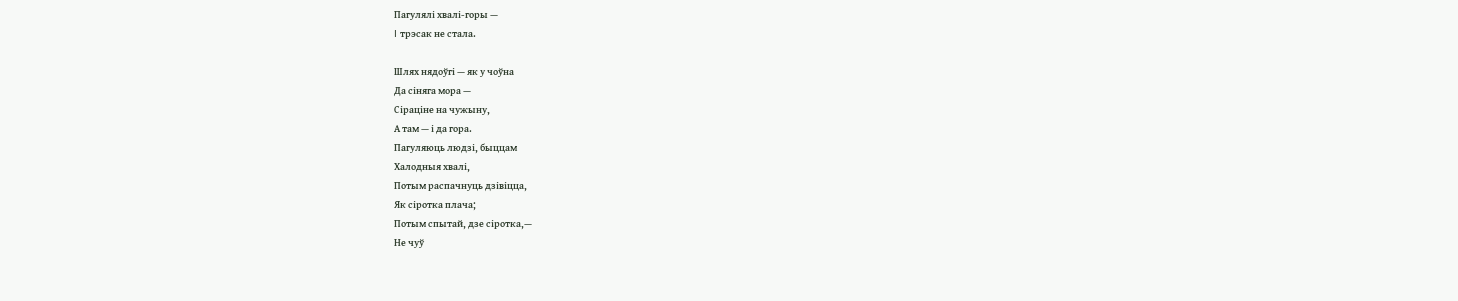Пагулялі хвалі-горы —
I трэсак не стала.

Шлях нядоўгі — як у чоўна
Да сіняга мора —
Сіраціне на чужыну,
А там — і да гора.
Пагуляюць людзі, быццам
Халодныя хвалі,
Потым распачнуць дзівіцца,
Як сіротка плача;
Потым спытай, дзе сіротка,—
Не чуў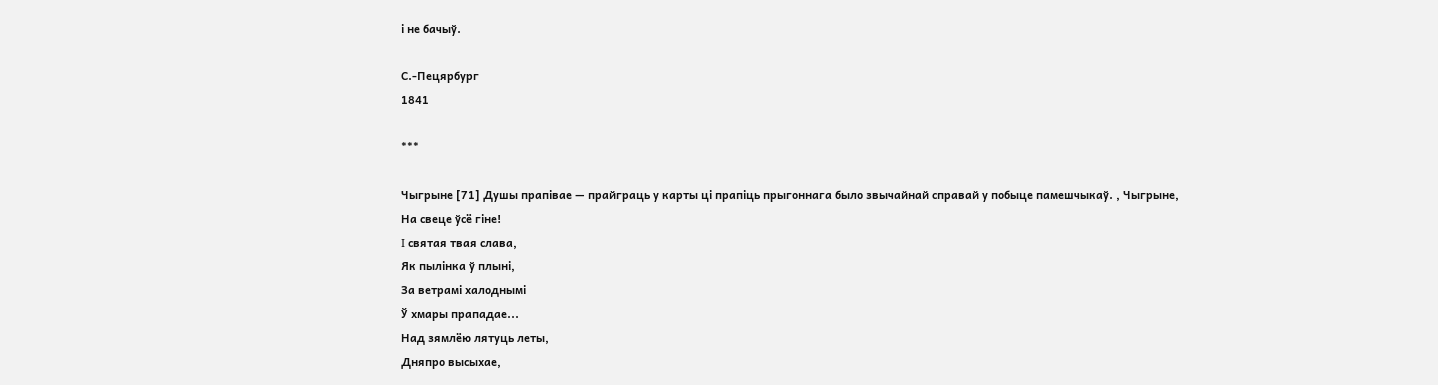і не бачыў.

С.-Пецярбург
1841

***

Чыгрыне [71] Душы прапівае — прайграць у карты ці прапіць прыгоннага было звычайнай справай у побыце памешчыкаў. , Чыгрыне,
На свеце ўсё гіне!
I святая твая слава,
Як пылінка ў плыні,
За ветрамі халоднымі
Ў хмары прападае...
Над зямлёю лятуць леты,
Дняпро высыхае,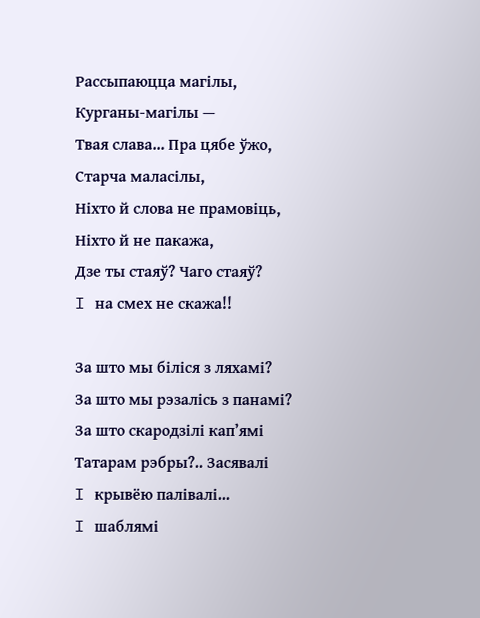Рассыпаюцца магілы,
Курганы-магілы —
Твая слава... Пра цябе ўжо,
Старча маласілы,
Ніхто й слова не прамовіць,
Ніхто й не пакажа,
Дзе ты стаяў? Чаго стаяў?
I на смех не скажа!!

За што мы біліся з ляхамі?
За што мы рэзалісь з панамі?
За што скародзілі кап’ямі
Татарам рэбры?.. Засявалі
I крывёю палівалі...
I шаблямі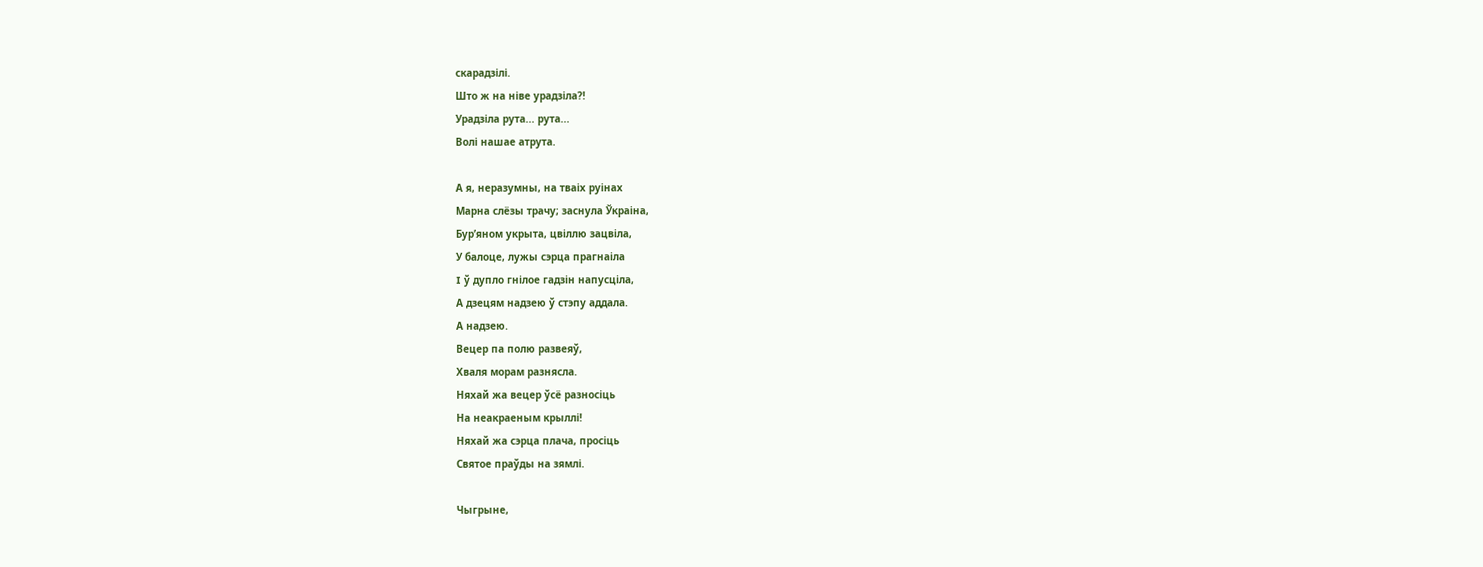скарадзілі.
Што ж на ніве урадзіла?!
Урадзіла рута... рута...
Волі нашае атрута.

А я, неразумны, на тваіх руінах
Марна слёзы трачу; заснула Ўкраіна,
Бур’яном укрыта, цвіллю зацвіла,
У балоце, лужы сэрца прагнаіла
I ў дупло гнілое гадзін напусціла,
А дзецям надзею ў стэпу аддала.
А надзею.
Вецер па полю развеяў,
Хваля морам разнясла.
Няхай жа вецер ўсё разносіць
На неакраеным крыллі!
Няхай жа сэрца плача, просіць
Святое праўды на зямлі.

Чыгрыне,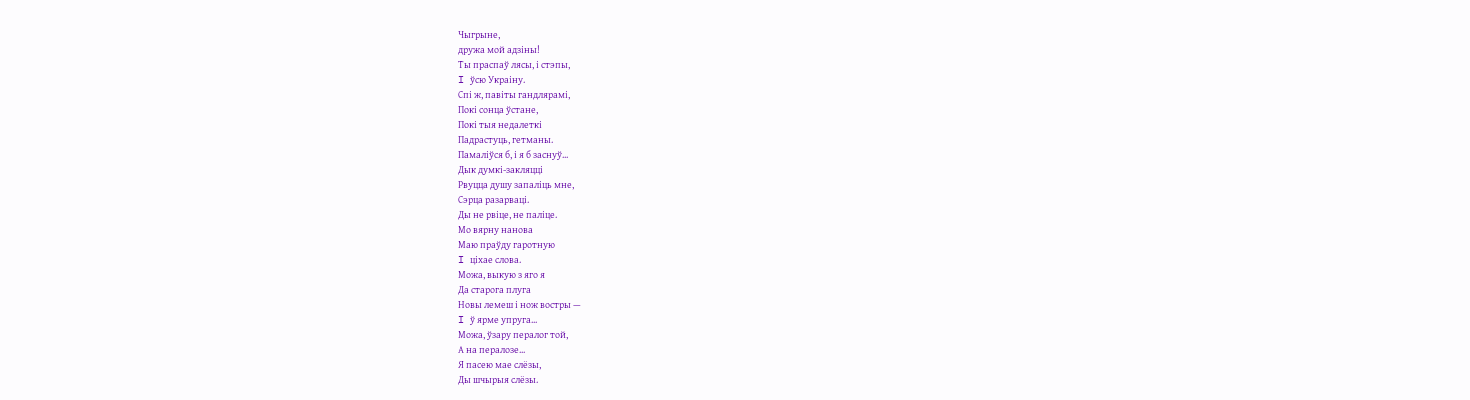Чыгрыне,
дружа мой адзіны!
Ты праспаў лясы, і стэпы,
I ўсю Украіну.
Спі ж, павіты гандлярамі,
Покі сонца ўстане,
Покі тыя недалеткі
Падрастуць, гетманы.
Памаліўся б, і я б заснуў...
Дык думкі-закляцці
Рвуцца душу запаліць мне,
Сэрца разарваці.
Ды не рвіце, не паліце.
Мо вярну нанова
Маю праўду гаротную
I ціхае слова.
Можа, выкую з яго я
Да старога плуга
Новы лемеш і нож востры —
I ў ярме упруга...
Можа, ўзару пералог той,
А на пералозе...
Я пасею мае слёзы,
Ды шчырыя слёзы.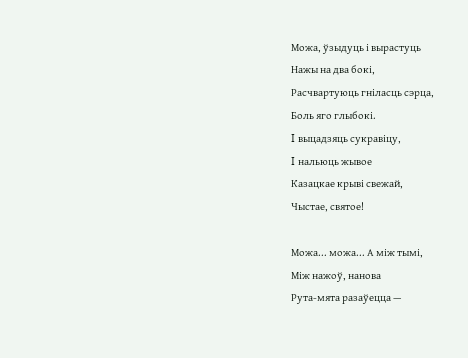Можа, ўзыдуць і вырастуць
Нажы на два бокі,
Расчвартуюць гніласць сэрца,
Боль яго глыбокі.
I выцадзяць сукравіцу,
I нальюць жывое
Казацкае крыві свежай,
Чыстае, святое!

Можа... можа... А між тымі,
Між нажоў, нанова
Рута-мята разаўецца —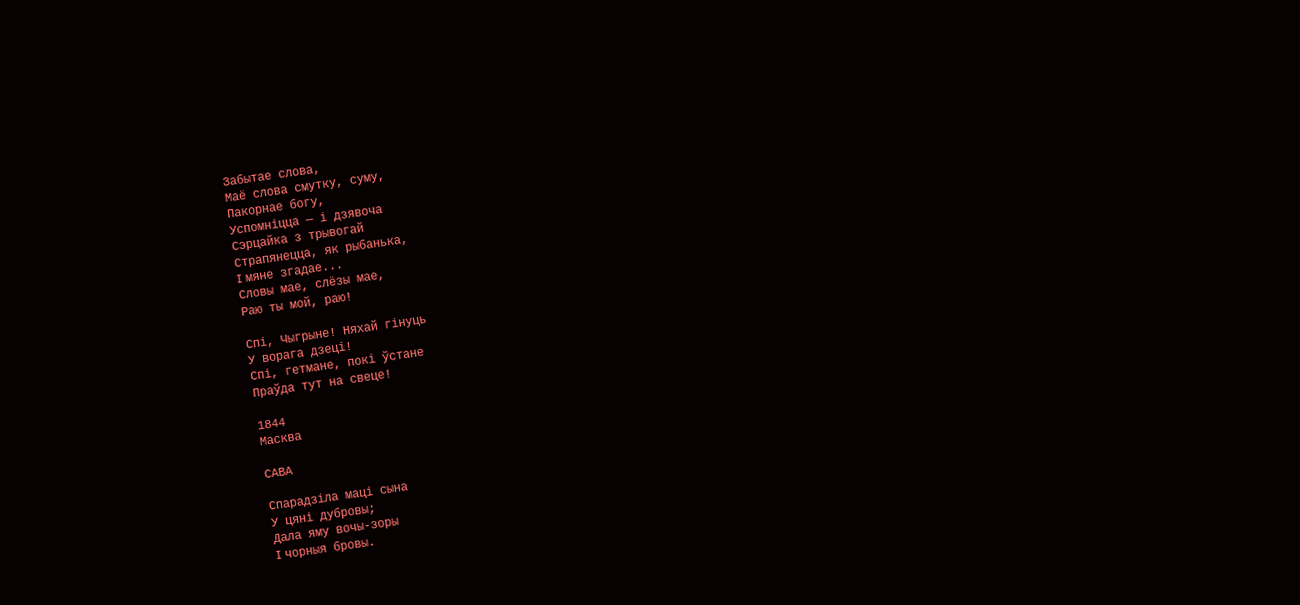Забытае слова,
Маё слова смутку, суму,
Пакорнае богу,
Успомніцца — і дзявоча
Сэрцайка з трывогай
Страпянецца, як рыбанька,
I мяне згадае...
Словы мае, слёзы мае,
Раю ты мой, раю!

Спі, Чыгрыне! Няхай гінуць
У ворага дзеці!
Спі, гетмане, покі ўстане
Праўда тут на свеце!

1844
Масква

САВА

Спарадзіла маці сына
У цяні дубровы;
Дала яму вочы-зоры
I чорныя бровы.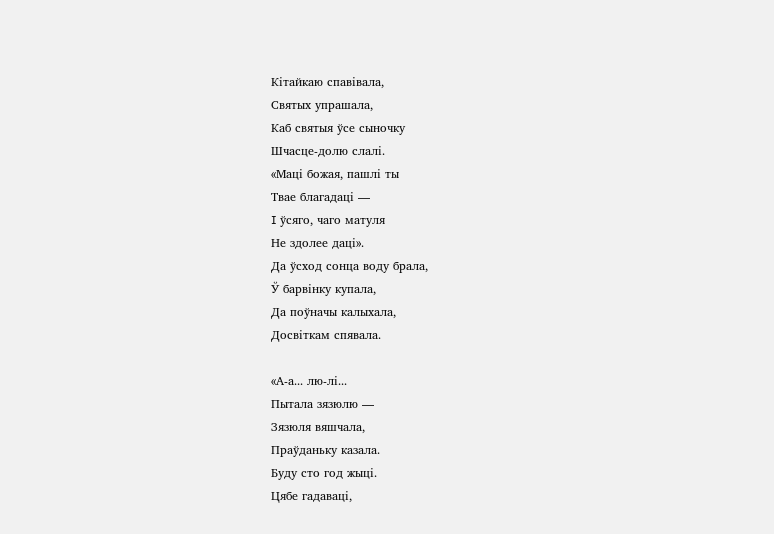Кітайкаю спавівала,
Святых упрашала,
Каб святыя ўсе сыночку
Шчасце-долю слалі.
«Маці божая, пашлі ты
Твае благадаці —
I ўсяго, чаго матуля
Не здолее даці».
Да ўсход сонца воду брала,
Ў барвінку купала,
Да поўначы калыхала,
Досвіткам спявала.

«А-а... лю-лі...
Пытала зязюлю —
Зязюля вяшчала,
Праўданьку казала.
Буду сто год жыці.
Цябе гадаваці,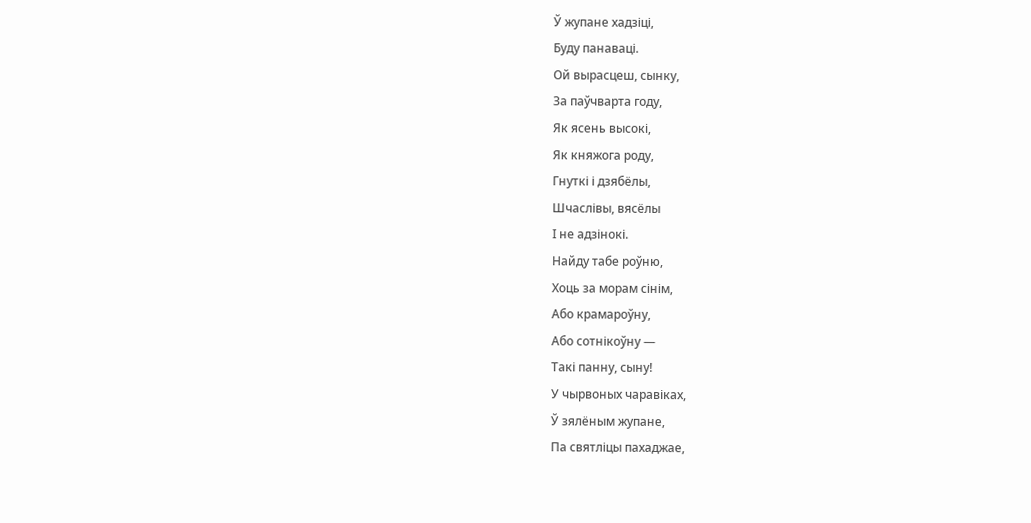Ў жупане хадзіці,
Буду панаваці.
Ой вырасцеш, сынку,
За паўчварта году,
Як ясень высокі,
Як княжога роду,
Гнуткі і дзябёлы,
Шчаслівы, вясёлы
I не адзінокі.
Найду табе роўню,
Хоць за морам сінім,
Або крамароўну,
Або сотнікоўну —
Такі панну, сыну!
У чырвоных чаравіках,
Ў зялёным жупане,
Па святліцы пахаджае,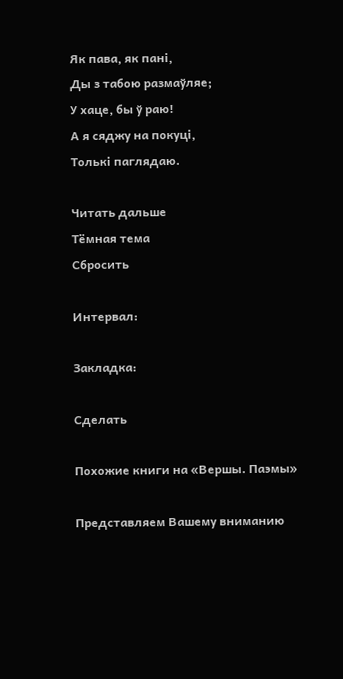Як пава, як пані,
Ды з табою размаўляе;
У хаце, бы ў раю!
А я сяджу на покуці,
Толькі паглядаю.

Читать дальше
Тёмная тема
Сбросить

Интервал:

Закладка:

Сделать

Похожие книги на «Вершы. Паэмы»

Представляем Вашему вниманию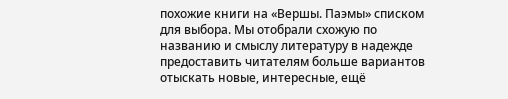похожие книги на «Вершы. Паэмы» списком для выбора. Мы отобрали схожую по названию и смыслу литературу в надежде предоставить читателям больше вариантов отыскать новые, интересные, ещё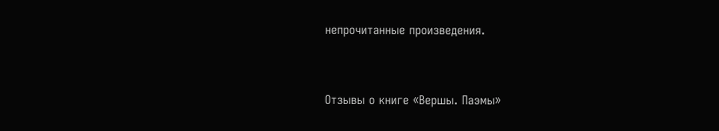непрочитанные произведения.


Отзывы о книге «Вершы. Паэмы»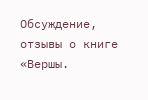Обсуждение, отзывы о книге «Вершы.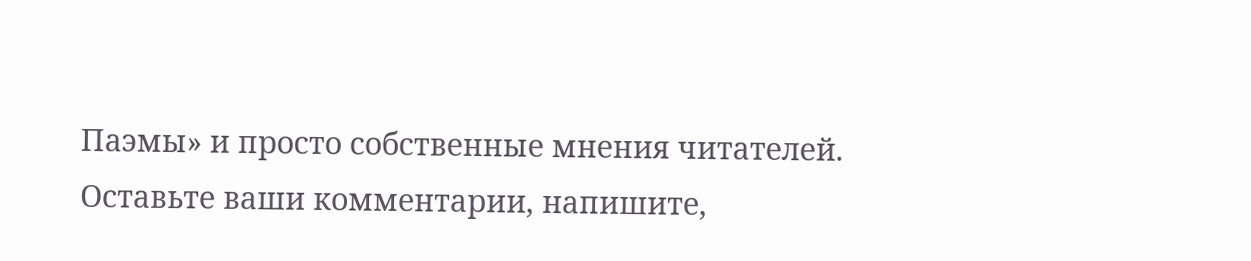Паэмы» и просто собственные мнения читателей. Оставьте ваши комментарии, напишите,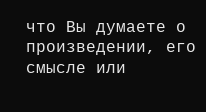что Вы думаете о произведении, его смысле или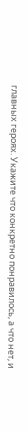главных героях. Укажите что конкретно понравилось, а что нет, и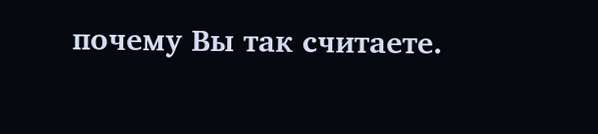почему Вы так считаете.